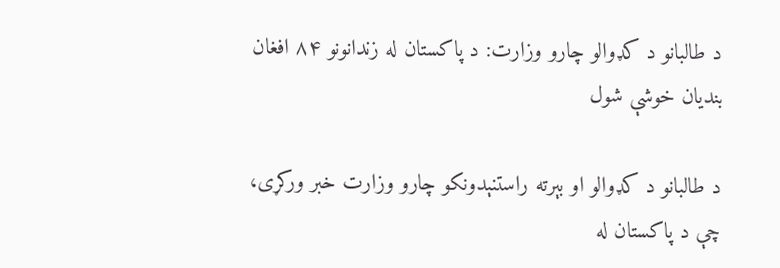د طالبانو د کډوالو چارو وزارت: د پاکستان له زندانونو ۸۴ افغان بندیان خوشې شول

د طالبانو د کډوالو او بېرته راستنېدونکو چارو وزارت خبر ورکړی، چې د پاکستان له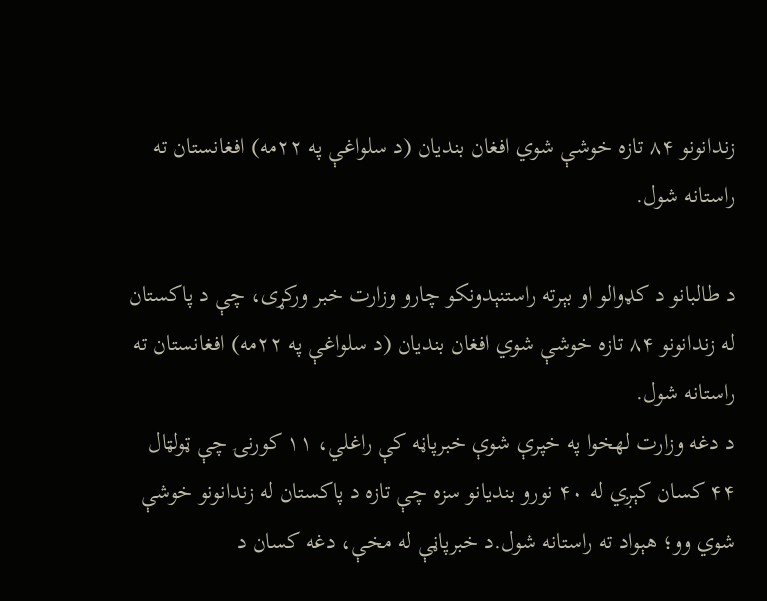زندانونو ۸۴ تازه خوشې شوي افغان بندیان (د سلواغې په ۲۲مه) افغانستان ته راستانه شول.

د طالبانو د کډوالو او بېرته راستنېدونکو چارو وزارت خبر ورکړی، چې د پاکستان له زندانونو ۸۴ تازه خوشې شوي افغان بندیان (د سلواغې په ۲۲مه) افغانستان ته راستانه شول.
د دغه وزارت لهخوا په خپرې شوې خبرپاڼه کې راغلي، ۱۱ کورنۍ چې ټولټال ۴۴ کسان کېږي له ۴۰ نورو بندیانو سزه چې تازه د پاکستان له زندانونو خوشې شوي وو؛ هېواد ته راستانه شول.د خبرپاڼې له مخې، دغه کسان د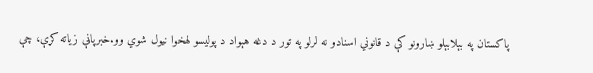پاکستان په بېلابېلو ښارونو کې د قانوني اسنادو نه لرلو په تور د دغه هېواد د پولیسو لهخوا نیول شوي وو.خبرپاڼې زیاته کړې، چې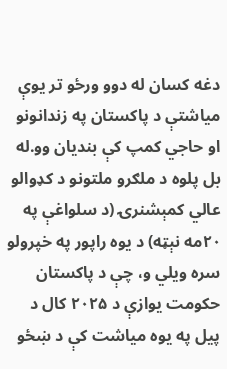دغه کسان له دوو ورځو تر یوې میاشتې د پاکستان په زندانونو او حاجي کمپ کې بندیان وو.له بل پلوه د ملګرو ملتونو د کډوالو عالي کمېشنرۍ (د سلواغې په ۲۰مه نېټه) د یوه راپور په خپرولو سره ویلي و، چې د پاکستان حکومت یوازې د ۲۰۲۵ کال د پیل په یوه میاشت کې د ښځو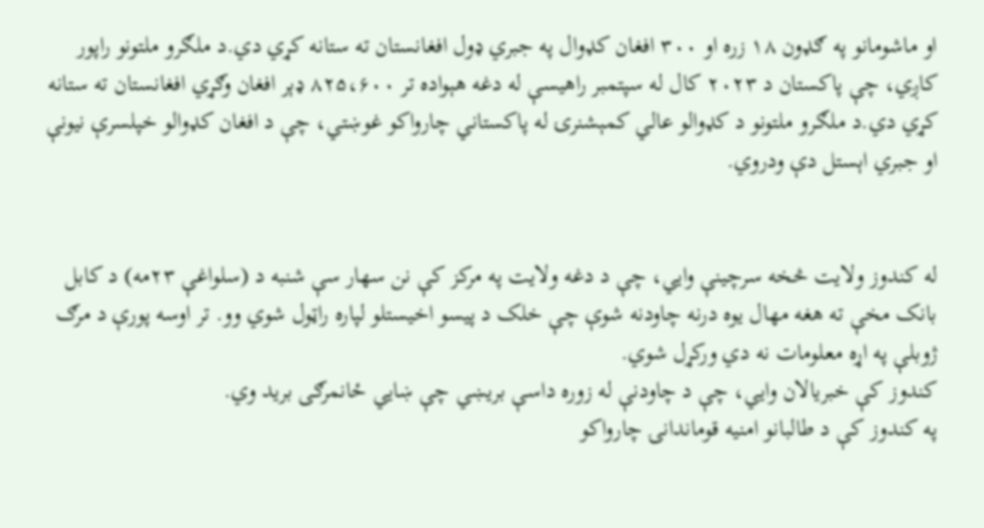او ماشومانو په ګډون ۱۸ زره او ۳۰۰ افغان کډوال په جبري ډول افغانستان ته ستانه کړي دي.د ملګرو ملتونو راپور کاږي، چې پاکستان د ۲۰۲۳ کال له سپتمبر راهیسې له دغه هېواده تر ۸۲۵،۶۰۰ ډېر افغان وګړي افغانستان ته ستانه کړي دي.د ملګرو ملتونو د کډوالو عالي کمېشنرۍ له پاکستاني چارواکو غوښتي، چې د افغان کډوالو خپلسرې نیونې او جبري اېستل دې ودروي.


له کندوز ولایت څخه سرچینې وايي، چې د دغه ولايت په مرکز کې نن سهار سې شنبه د (سلواغې ۲۳مه) د کابل بانک مخې ته هغه مهال یوه درنه چاودنه شوې چې خلک د پیسو اخیستلو لپاره راټول شوي وو. تر اوسه پورې د مرګ ژوبلې په اړه معلومات نه دي ورکړل شوي.
کندوز کې خبریالان وايي، چې د چاودنې له زوره داسې بریښي چې ښايي ځانمرګی برید وي.
په کندوز کې د طالبانو امنیه قوماندانۍ چارواکو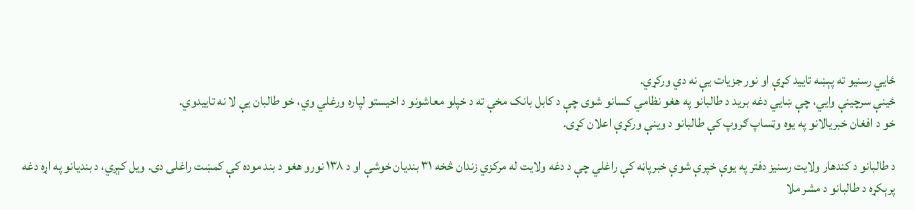ځايي رسنیو ته پېښه تایید کړې او نور جزیات یې نه دي ورکړي.
ځینې سرچینې وايي، چې ښايي دغه برید د طالبانو په هغو نظامي کسانو شوی چې د کابل بانک مخې ته د خپلو معاشونو د اخیستو لپاره ورغلي وي، خو طالبان یې لا نه تاییدوي.
خو د افغان خبریالانو په یوه وټساپ ګروپ کې طالبانو د وینې ورکړې اعلان کړی.

د طالبانو د کندهار ولایت رسنیز دفتر په یوې خپرې شوې خبرپاڼه کې راغلي چې د دغه ولایت له مرکزي زندان څخه ۳۱ بندیان خوشې او د ۱۳۸ نورو هغو د بند موده کې کمښت راغلی دی. ویل کېږي، د بندیانو په اړه دغه پرېکړه د طالبانو د مشر ملا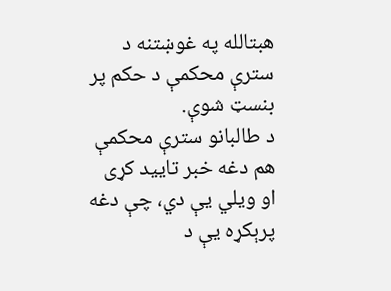هبتالله په غوښتنه د سترې محکمې د حکم پر بنسټ شوې.
د طالبانو سترې محکمې هم دغه خبر تایید کړی او ویلي یې دي، چې دغه پرېکړه یې د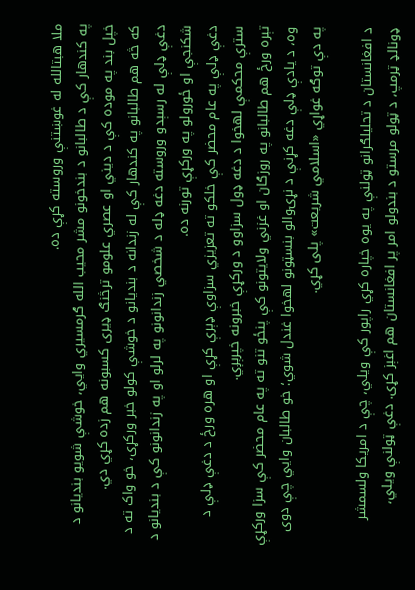ملا هبتالله له غوښتنې وروسته کړې ده.
په کندهار کې د طالبانو د بندخونو مشر محیب الله ګرمسیري وایي، خوشې شویو بندیانو د خپل بند په موده کې د دیني او عصري علومو ترڅنګ ډیری کسبونه هم زده کړي دي.
که څه هم طالبانو په کندهار کې له زندانه د بندیانو د خوشې کولو خبر ورکړی، خو واک ته د دغې ډلې له رسېدو وروسته دغه ډله د شخصي زندانونو په لرلو او په زندانونو کې د بندیانو د شکنجې او ځورولو په ورکړې تورنه ده.
دغې ډلې په عام محضر کې خلکو ته تعزیزي سزاوې ډېرې کړې او هره ورځ د دغې ډلې د سترې محکمې لهخوا د دغه ډول سزاوو د ورکړې خبرونه خپرېږي.
تېره ورځ هم طالبانو په روزګان او غزني ولایتونو کې پنځو تنو ته په عام محضر کې سزا ورکړې وه، د یادې ډلې دغه کړنې د نړۍوالو بنسټونو لهخوا غندل شوي؛ خو طالبان وایي چې دوی په دې توګه غواړي «اسلامي شریعت» پلی کړي.

د افغانستان د تحلیلګرانو ټولنې په یوه خپاره کړي راپور کې ویلي، چې د امریکا ولسمشر ډونالډ ټرمپ، د ټولو مرستو د بندولو امر پر افغانستان هم اغېز کړی. دغې ټولنې ویلي،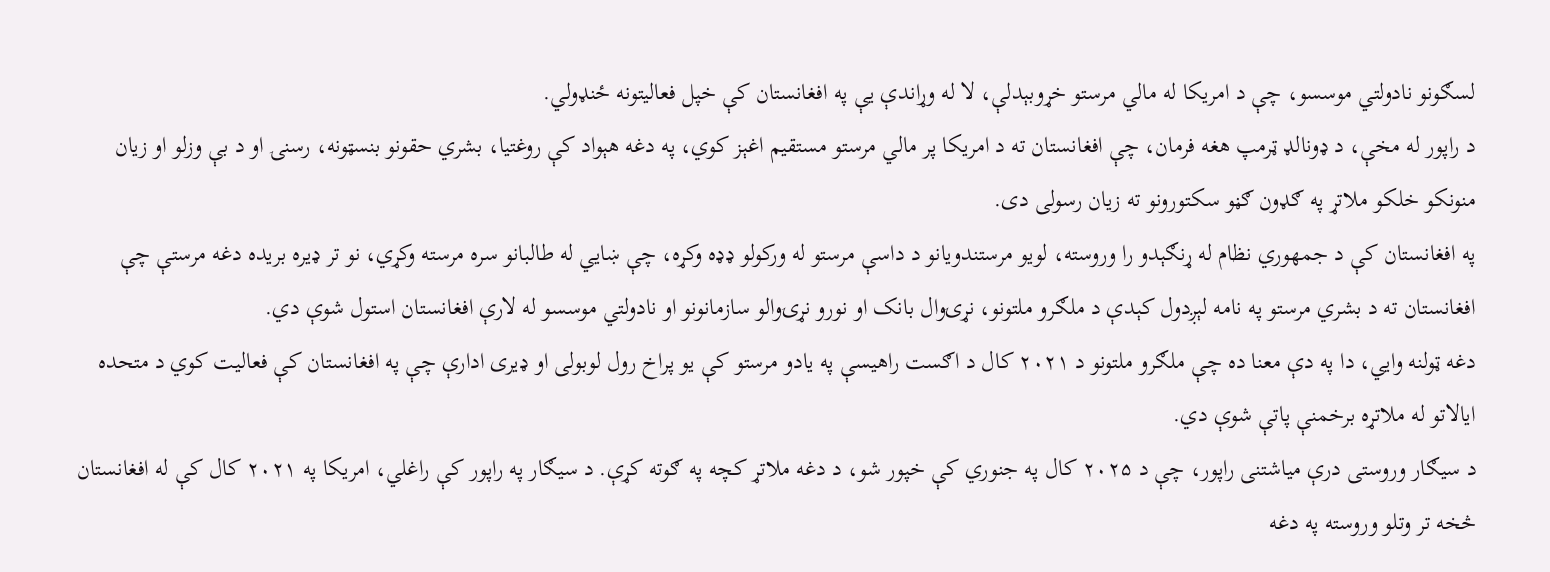لسګونو نادولتي موسسو، چې د امریکا له مالي مرستو خړوبېدلې، لا له وړاندې یې په افغانستان کې خپل فعالیتونه ځنډولي.
د راپور له مخې، د ډونالډ ټرمپ هغه فرمان، چې افغانستان ته د امریکا پر مالي مرستو مستقیم اغېز کوي، په دغه هېواد کې روغتیا، بشري حقونو بنسټونه، رسنۍ او د بې وزلو او زیان منونکو خلکو ملاتړ په ګډون ګڼو سکتورونو ته زیان رسولی دی.
په افغانستان کې د جمهوري نظام له ړنګېدو را وروسته، لویو مرستندویانو د داسې مرستو له ورکولو ډډه وکړه، چې ښايي له طالبانو سره مرسته وکړي، نو تر ډیره بریده دغه مرستې چې افغانستان ته د بشري مرستو په نامه لېږدول کېدې د ملګرو ملتونو، نړۍوال بانک او نورو نړۍوالو سازمانونو او نادولتي موسسو له لارې افغانستان استول شوې دي.
دغه ټولنه وايي، دا په دې معنا ده چې ملګرو ملتونو د ۲۰۲۱ کال د اګست راهیسې په یادو مرستو کې یو پراخ رول لوبولی او ډیری ادارې چې په افغانستان کې فعالیت کوي د متحده ایالاتو له ملاتړه برخمنې پاتې شوې دي.
د سیګار وروستی درې میاشتنی راپور، چې د ۲۰۲۵ کال په جنوري کې خپور شو، د دغه ملاتړ کچه په ګوته کړې. د سیګار په راپور کې راغلي، امریکا په ۲۰۲۱ کال کې له افغانستان څخه تر وتلو وروسته په دغه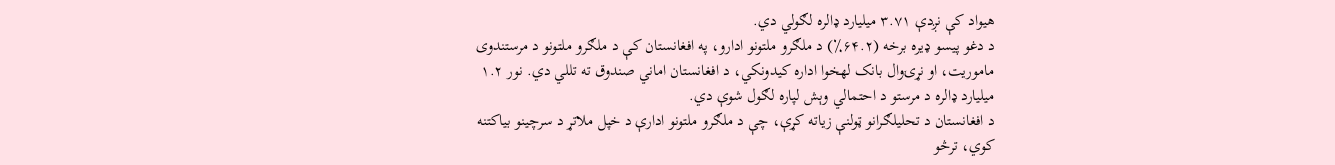هیواد کې نږدې ۳.۷۱ میلیارد ډالره لګولي دي.
د دغو پیسو ډیره برخه (۶۴.۲٪) د ملګرو ملتونو ادارو، په افغانستان کې د ملګرو ملتونو د مرستندوی ماموریت، او نړۍوال بانک لهخوا اداره کیدونکي، د افغانستان اماني صندوق ته تللي دي. نور ۱.۲ میلیارد ډالره د مرستو د احتمالي وېش لپاره لګول شوې دي.
د افغانستان د تحلیلګرانو ټولنې زیاته کړې، چې د ملګرو ملتونو ادارې د خپل ملاتړ د سرچینو بیاکتنه کوي، ترڅو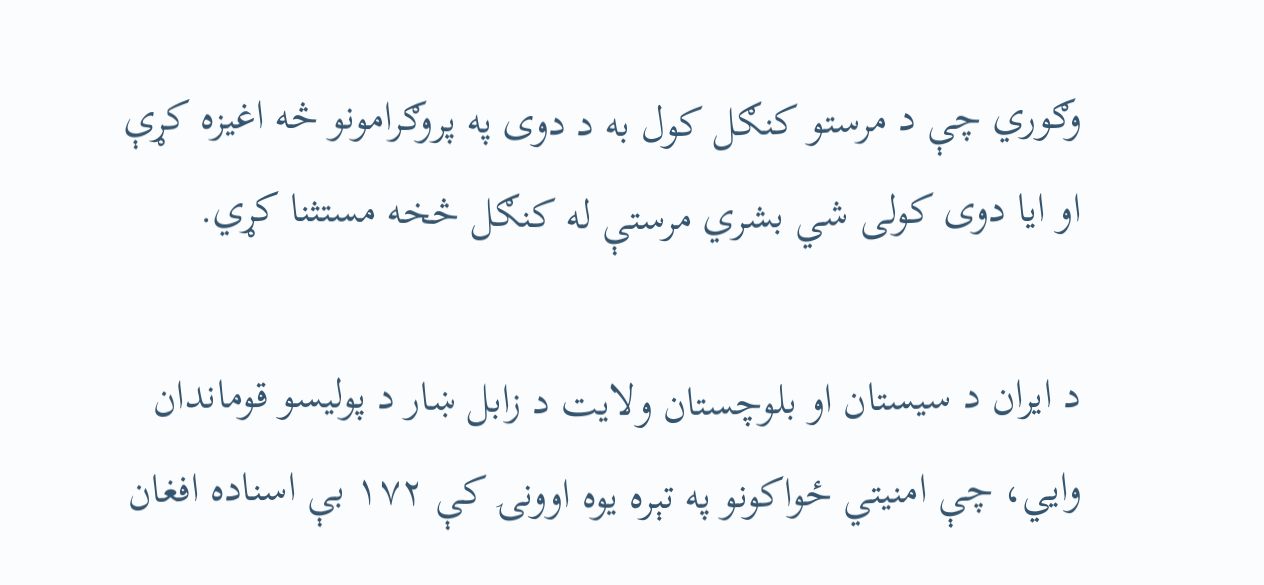وګوري چې د مرستو کنګل کول به د دوی په پروګرامونو څه اغیزه کړې او ایا دوی کولی شي بشري مرستې له کنګل څخه مستثنا کړي.

د ایران د سیستان او بلوچستان ولایت د زابل ښار د پولیسو قوماندان وايي، چې امنیتي ځواکونو په تېره یوه اوونۍ کې ۱۷۲ بې اسناده افغان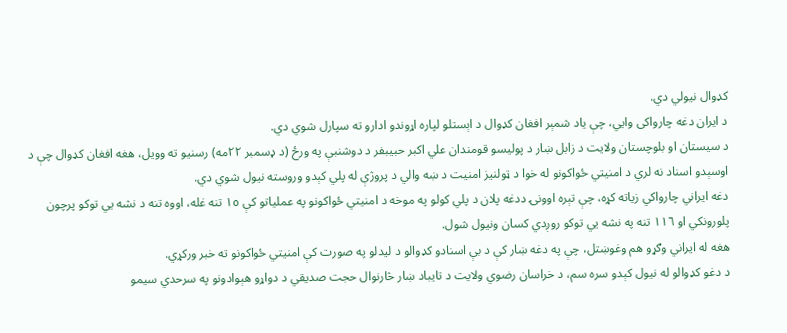کډوال نیولي دي.
د ایران دغه چارواکی وایي، چې یاد شمېر افغان کډوال د اېستلو لپاره اړوندو ادارو ته سپارل شوي دي.
د سیستان او بلوچستان ولایت د زابل ښار د پولیسو قومندان علي اکبر حبیبفر د دوشنبې په ورځ (د ډسمبر ۲۲مه) رسنیو ته وویل، هغه افغان کډوال چې د اوسېدو اسناد نه لري د امنیتي ځواکونو له خوا د ټولنیز امنیت د ښه والي د پروژې له پلي کېدو وروسته نیول شوي دي.
دغه ایراني چارواکي زياته کړه، چې تېره اوونۍ ددغه پلان د پلي کولو په موخه د امنيتي ځواکونو په عملياتو کې ١٥ تنه غله، اووه تنه د نشه يي توکو پرچون پلورونکي او ١١٦ تنه په نشه يي توکو روږدي کسان ونيول شول.
هغه له ایراني وګړو هم وغوښتل، چې په دغه ښار کې د بې اسنادو کډوالو د لیدلو په صورت کې امنیتي ځواکونو ته خبر ورکړي.
د دغو کډوالو له نیول کېدو سره سم، د خراسان رضوي ولایت د تایباد ښار څارنوال حجت صدیقي د دواړو هېوادونو په سرحدي سیمو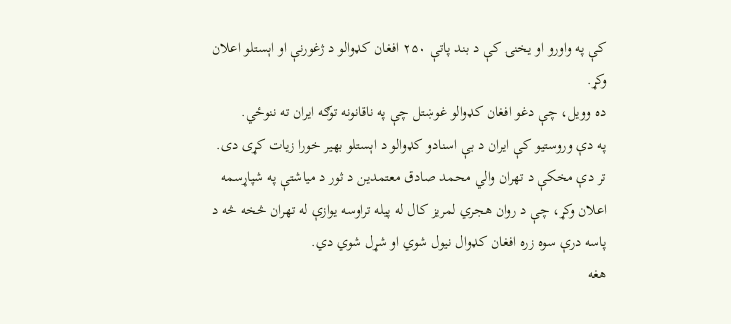کې په واورو او یخنۍ کې د بند پاتې ۲۵۰ افغان کډوالو د ژغورنې او اېستلو اعلان وکړ.
ده وويل، چې دغو افغان کډوالو غوښتل چې په ناقانونه توګه ايران ته ننوځي.
په دې وروستیو کې ایران د بې اسنادو کډوالو د اېستلو بهیر خورا زیات کړی دی.
تر دې مخکې د تهران والي محمد صادق معتمدین د ثور د میاشتې په شپاړسمه اعلان وکړ، چې د روان هجري لمریز کال له پیله تراوسه یوازې له تهران څخه څه د پاسه درې سوه زره افغان کډوال نیول شوي او شړل شوي دي.
هغه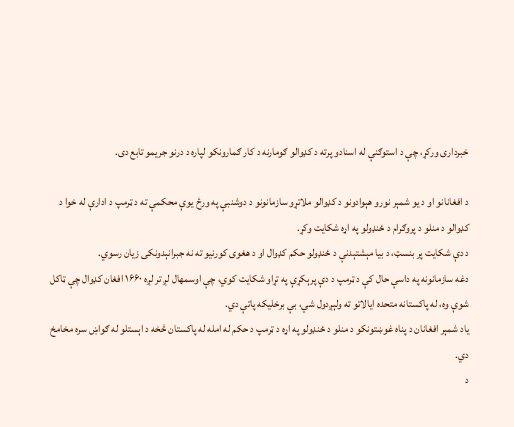خبرداری ورکړ، چې د استوګنې له اسنادو پرته د کډوالو ګومارنه د کار ګمارونکو لپاره د درنو جریمو تابع دی.

د افغانانو او د یو شمېر نورو هېوادونو د کډوالو ملاتړو سازمانونو د دوشنبې په ورځ یوې محکمې ته د ټرمپ د ادارې له خوا د کډوالو د منلو د پروګرام د ځنډولو په اړه شکایت وکړ.
د دې شکایت پر بنسټ، د بیا مېشتېدنې د ځنډولو حکم کډوال او د هغوی کورنیو ته نه جبرانېدونکی زیان رسوي.
دغه سازمانونه په داسې حال کې د ټرمپ د دې پرېکړې په تړاو شکایت کوي، چې اوسمهال لږ تر لږه ۱۶۶۰ افغان کډوال چې ټاکل شوې وه، له پاکستانه متحده ایالاتو ته ولېږدول شي، بې برخلیکه پاتې دي.
یاد شمېر افغانان د پناه غوښتونکو د منلو د ځنډولو په اړه د ټرمپ د حکم له امله له پاکستان څخه د اېستلو له ګواښ سره مخامخ دي.
د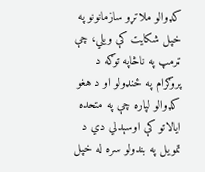کډوالو ملاتړو سازمانونو په خپل شکایت کې ویلي، چې ټرمپ په ناڅاپه توګه د پروګرام په ځنډولو او د هغو کډوالو لپاره چې په متحده ایالاتو کې اوسېدلي دي د تمویل په بندولو سره له خپل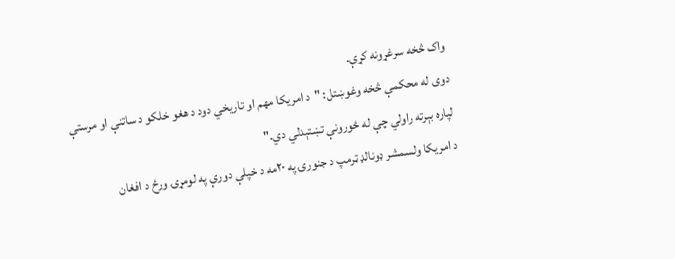واک څخه سرغړونه کړې.
دوی له محکمې څخه وغوښتل: "د امریکا مهم او تاریخي دود د هغو خلکو د ساتنې او مرستې لپاره بېرته راولي چې له ځورونې تښتېدلي دي."
د امریکا ولسمشر ډونالډ ټرمپ د جنورۍ په ۲۰مه د خپلې دورې په لومړۍ ورځ د افغان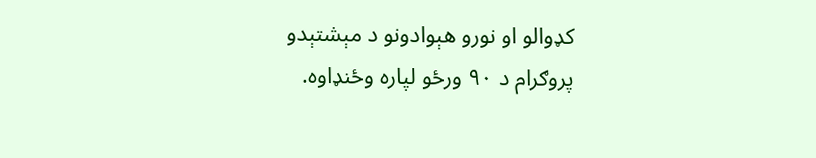کډوالو او نورو هېوادونو د مېشتېدو پروګرام د ۹۰ ورځو لپاره وځنډاوه.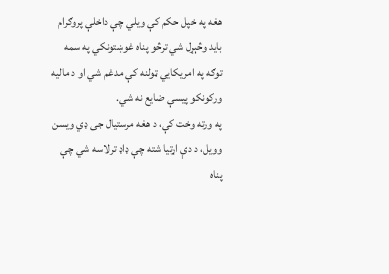هغه په خپل حکم کې ویلي چې داخلې پروګرام باید وڅېړل شي ترڅو پناه غوښتونکي په سمه توګه په امریکایي ټولنه کې مدغم شي او د مالیه ورکونکو پیسې ضایع نه شي.
په ورته وخت کې، د هغه مرستیال جی ډي ویسن وویل، د دې اړتیا شته چې ډاډ ترلاسه شي چې پناه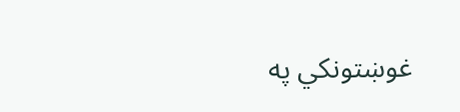غوښتونکي په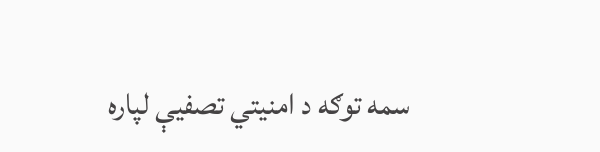سمه توګه د امنیتي تصفیې لپاره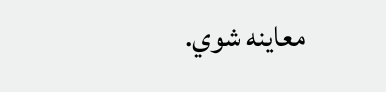معاینه شوي.